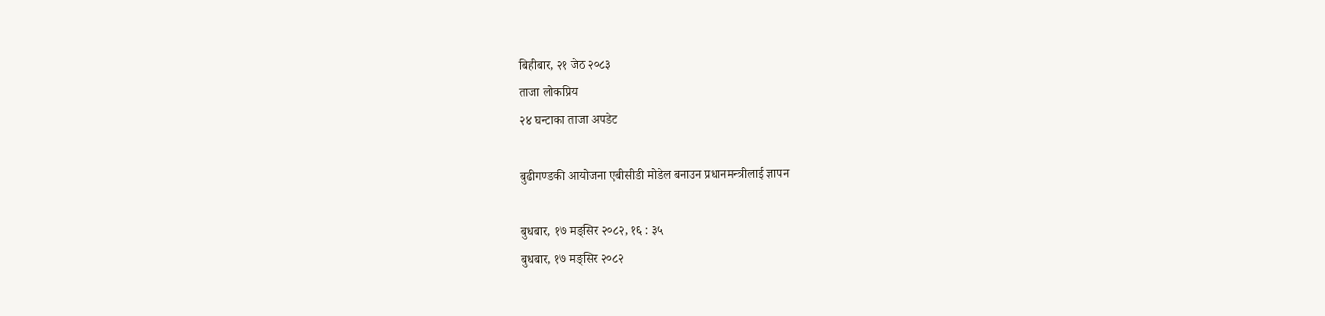बिहीबार, २१ जेठ २०८३
ताजा लोकप्रिय
२४ घन्टाका ताजा अपडेट

बुढीगण्डकी आयोजना एबीसीडी मोडेल बनाउन प्रधानमन्त्रीलाई ज्ञापन

बुधबार, १७ मङ्सिर २०८२, १६ : ३५
बुधबार, १७ मङ्सिर २०८२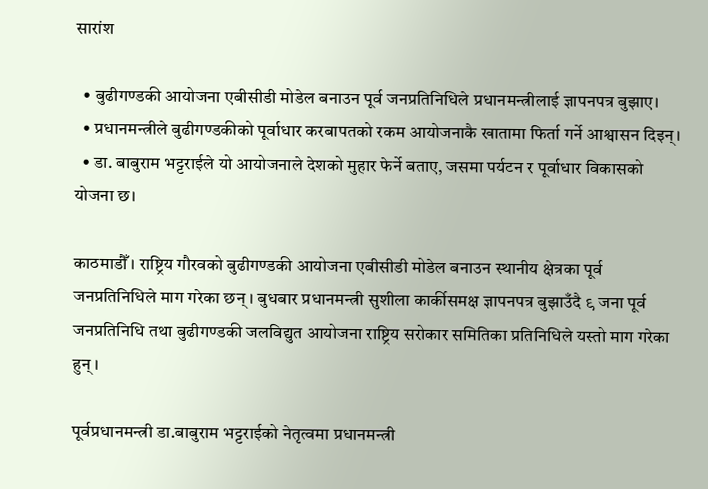सारांश

  • बुढीगण्डकी आयोजना एबीसीडी मोडेल बनाउन पूर्व जनप्रतिनिधिले प्रधानमन्त्रीलाई ज्ञापनपत्र बुझाए।
  • प्रधानमन्त्रीले बुढीगण्डकीको पूर्वाधार करबापतको रकम आयोजनाकै खातामा फिर्ता गर्ने आश्वासन दिइन्।
  • डा. बाबुराम भट्टराईले यो आयोजनाले देशको मुहार फेर्ने बताए, जसमा पर्यटन र पूर्वाधार विकासको योजना छ।

काठमाडौँ । राष्ट्रिय गौरवको बुढीगण्डकी आयोजना एबीसीडी मोडेल बनाउन स्थानीय क्षेत्रका पूर्व जनप्रतिनिधिले माग गरेका छन् । बुधबार प्रधानमन्त्री सुशीला कार्कीसमक्ष ज्ञापनपत्र बुझाउँदै ९ जना पूर्व जनप्रतिनिधि तथा बुढीगण्डकी जलविद्युत आयोजना राष्ट्रिय सरोकार समितिका प्रतिनिधिले यस्तो माग गरेका हुन् ।

पूर्वप्रधानमन्त्री डा.बाबुराम भट्टराईको नेतृत्वमा प्रधानमन्त्री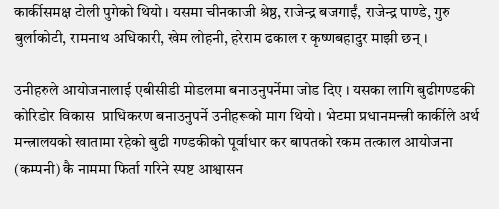कार्कीसमक्ष टोली पुगेको थियो । यसमा चीनकाजी श्रेष्ठ, राजेन्द्र बजगाईं, राजेन्द्र पाण्डे, गुरु बुर्लाकोटी, रामनाथ अधिकारी, खेम लोहनी, हरेराम ढकाल र कृष्णबहादुर माझी छन् ।

उनीहरुले आयोजनालाई एबीसीडी मोडलमा बनाउनुपर्नेमा जोड दिए । यसका लागि बुढीगण्डकी कोरिडोर विकास  प्राधिकरण बनाउनुपर्ने उनीहरूको माग थियो । भेटमा प्रधानमन्त्री कार्कीले अर्थ मन्त्रालयको खातामा रहेको बुढी गण्डकीको पूर्वाधार कर बापतको रकम तत्काल आयोजना (कम्पनी) कै नाममा फिर्ता गरिने स्पष्ट आश्वासन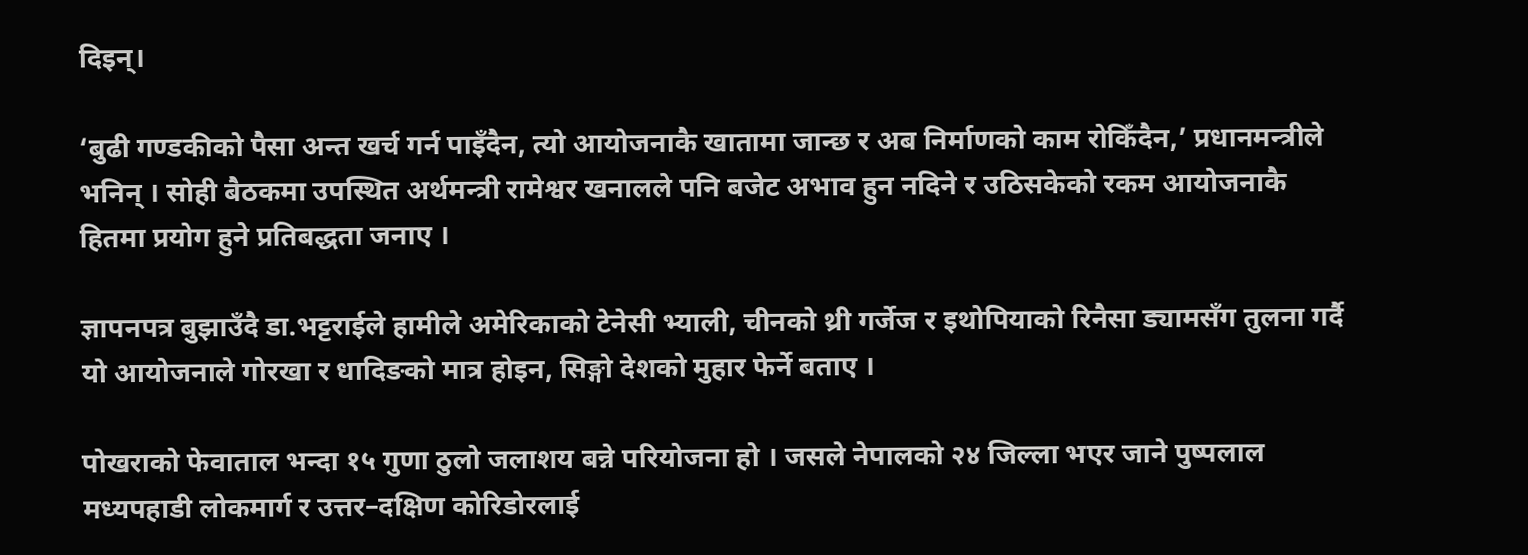दिइन्।

‘बुढी गण्डकीको पैसा अन्त खर्च गर्न पाइँदैन, त्यो आयोजनाकै खातामा जान्छ र अब निर्माणको काम रोकिँदैन,’ प्रधानमन्त्रीले भनिन् । सोही बैठकमा उपस्थित अर्थमन्त्री रामेश्वर खनालले पनि बजेट अभाव हुन नदिने र उठिसकेको रकम आयोजनाकै हितमा प्रयोग हुने प्रतिबद्धता जनाए ।

ज्ञापनपत्र बुझाउँदै डा.भट्टराईले हामीले अमेरिकाको टेनेसी भ्याली, चीनको थ्री गर्जेज र इथोपियाको रिनैसा ड्यामसँग तुलना गर्दै यो आयोजनाले गोरखा र धादिङको मात्र होइन, सिङ्गो देशको मुहार फेर्ने बताए ।

पोखराको फेवाताल भन्दा १५ गुणा ठुलो जलाशय बन्ने परियोजना हो । जसले नेपालको २४ जिल्ला भएर जाने पुष्पलाल मध्यपहाडी लोकमार्ग र उत्तर–दक्षिण कोरिडोरलाई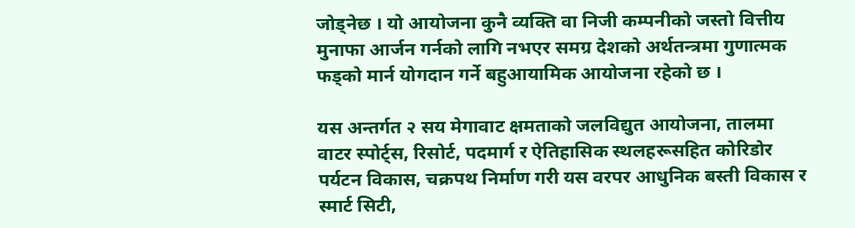जोड्नेछ । यो आयोजना कुनै व्यक्ति वा निजी कम्पनीको जस्तो वित्तीय मुनाफा आर्जन गर्नको लागि नभएर समग्र देशको अर्थतन्त्रमा गुणात्मक फड्को मार्न योगदान गर्ने बहुआयामिक आयोजना रहेको छ ।

यस अन्तर्गत २ सय मेगावाट क्षमताको जलविद्युत आयोजना, तालमा वाटर स्पोर्ट्स, रिसोर्ट, पदमार्ग र ऐतिहासिक स्थलहरूसहित कोरिडोर पर्यटन विकास, चक्रपथ निर्माण गरी यस वरपर आधुनिक बस्ती विकास र स्मार्ट सिटी,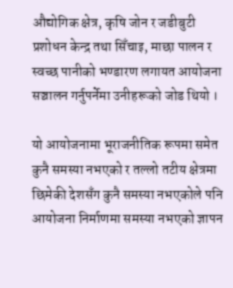औद्योगिक क्षेत्र, कृषि जोन र जडीबुटी प्रशोधन केन्द्र तथा सिँचाइ, माछा पालन र स्वच्छ पानीको भण्डारण लगायत आयोजना सञ्चालन गर्नुपर्नेमा उनीहरूको जोड थियो ।

यो आयोजनामा भूराजनीतिक रूपमा समेत कुनै समस्या नभएको र तल्लो तटीय क्षेत्रमा छिमेकी देशसँग कुनै समस्या नभएकोले पनि आयोजना निर्माणमा समस्या नभएको ज्ञापन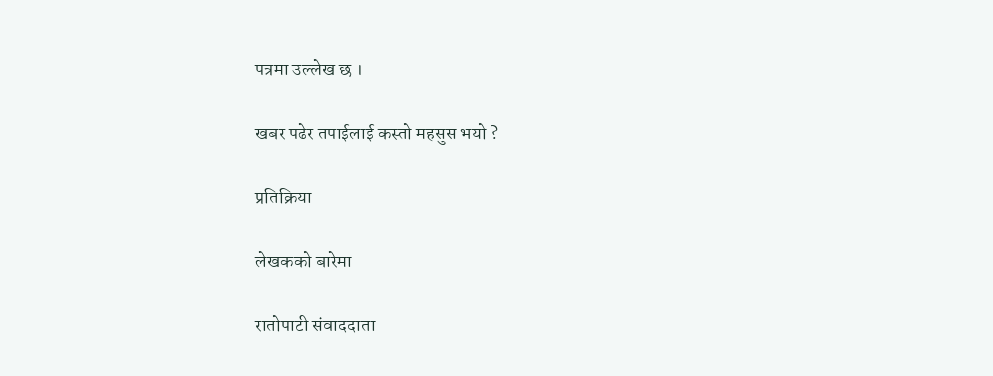पत्रमा उल्लेख छ ।

खबर पढेर तपाईलाई कस्तो महसुस भयो ?

प्रतिक्रिया

लेखकको बारेमा

रातोपाटी संवाददाता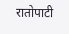रातोपाटी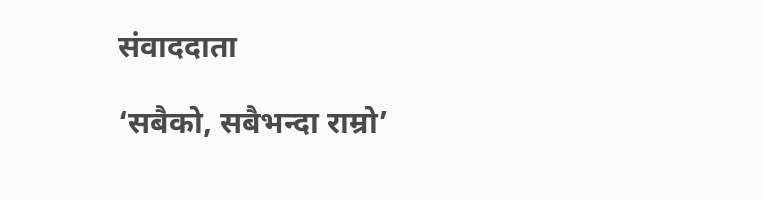संवाददाता

‘सबैको, सबैभन्दा राम्रो’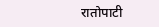रातोपाटी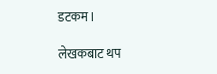डटकम।

लेखकबाट थप